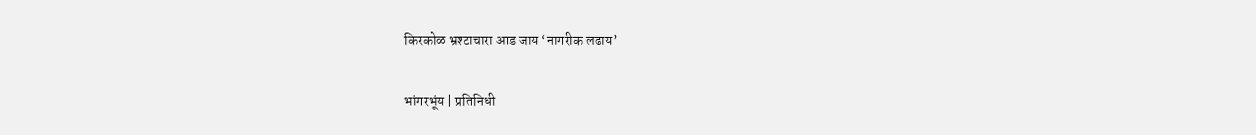किरकोळ भ्रश्टाचारा आड जाय ‘नागरीक लढाय’

भांगरभूंय | प्रतिनिधी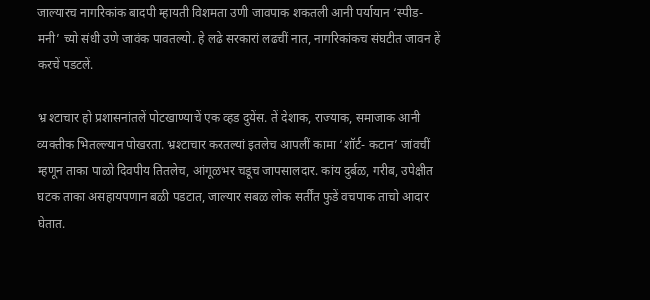जाल्यारच नागरिकांक बादपी म्हायती विशमता उणी जावपाक शकतली आनी पर्यायान ‘स्पीड-मनी’ च्यो संधी उणे जावंक पावतल्यो. हे लढे सरकारां लढचीं नात, नागरिकांकच संघटीत जावन हें करचें पडटलें.

भ्र श्टाचार हो प्रशासनांतलें पोटखाण्याचें एक व्हड दुयेंस. तें देशाक, राज्याक, समाजाक आनी व्यक्तीक भितल्ल्यान पोखरता. भ्रश्टाचार करतल्यां इतलेच आपलीं कामा ‘शॉर्ट- कटान’ जांवचीं म्हणून ताका पाळो दिवपीय तितलेच, आंगूळभर चडूच जापसालदार. कांय दुर्बळ, गरीब, उपेक्षीत घटक ताका असहायपणान बळी पडटात, जाल्यार सबळ लोक सर्तींत फुडें वचपाक ताचो आदार घेतात.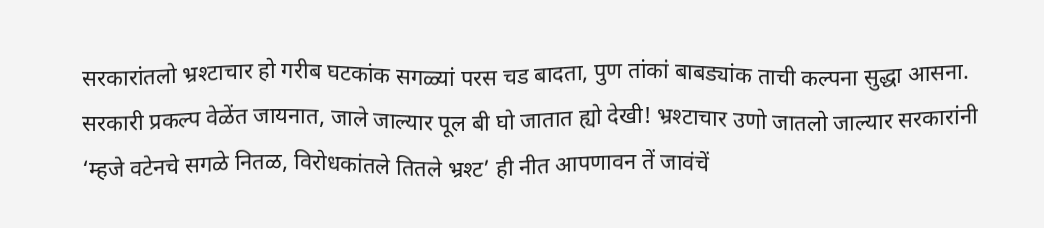सरकारांतलो भ्रश्टाचार हो गरीब घटकांक सगळ्यां परस चड बादता, पुण तांकां बाबड्यांक ताची कल्पना सुद्धा आसना. सरकारी प्रकल्प वेळेंत जायनात, जाले जाल्यार पूल बी घो जातात ह्यो देखी! भ्रश्टाचार उणो जातलो जाल्यार सरकारांनी ‘म्हजे वटेनचे सगळे नितळ, विरोधकांतले तितले भ्रश्ट’ ही नीत आपणावन तें जावंचें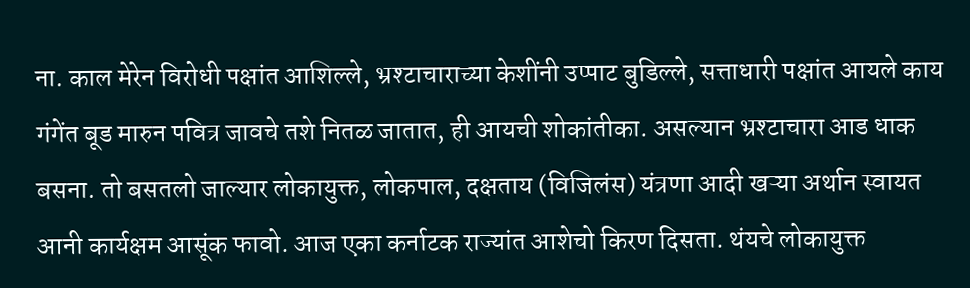ना. काल मेरेन विरोधी पक्षांत आशिल्ले, भ्रश्टाचाराच्या केशींनी उप्पाट बुडिल्ले, सत्ताधारी पक्षांत आयले काय गंगेंत बूड मारुन पवित्र जावचे तशे नितळ जातात, ही आयची शोकांतीका. असल्यान भ्रश्टाचारा आड धाक बसना. तो बसतलो जाल्यार लोकायुक्त, लोकपाल, दक्षताय (विजिलंस) यंत्रणा आदी खऱ्या अर्थान स्वायत आनी कार्यक्षम आसूंक फावो. आज एका कर्नाटक राज्यांत आशेचो किरण दिसता. थंयचे लोकायुक्त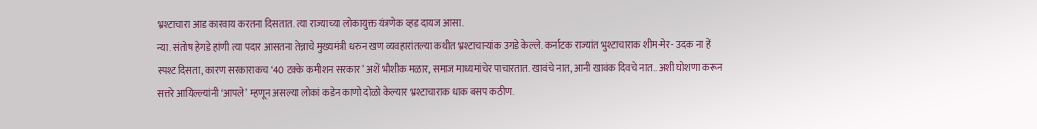भ्रश्टाचारा आड कारवाय करतना दिसतात. त्या राज्याच्या लोकायुक्त यंत्रणेक व्हड दायज आसा.
न्या. संतोष हेगडे हांणी त्या पदार आसतना तेन्नाचे मुख्यमंत्री धरुन खण व्यवहारांतल्या कथीत भ्रश्टाचाऱ्यांक उगडे केल्ले. कर्नाटक राज्यांत भुश्टाचाराक शीम-मेर- उदक ना हें स्पश्ट दिसता, कारण सरकाराकच ‘40 टक्के कमीशन सरकार’ अशें भौशीक मळार, समाज माध्यमांचेर पाचारतात. खावंचे नात, आनी खावंक दिवचे नात.. अशी घोशणा करून सत्तरे आयिल्ल्यांनी ‘आपले’ म्हणून असल्या लोकां कडेन काणो दोळो केल्यार भ्रश्टाचाराक धाक बसप कठीण.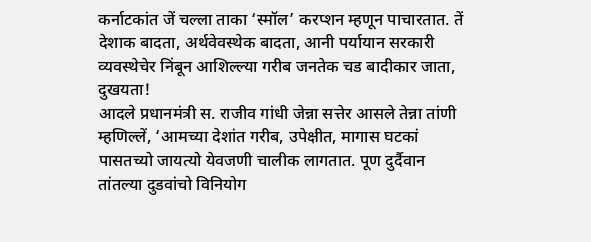कर्नाटकांत जें चल्ला ताका ‘स्मॉल’ करप्शन म्हणून पाचारतात. तें देशाक बादता, अर्थवेवस्थेक बादता, आनी पर्यायान सरकारी व्यवस्थेचेर निंबून आशिल्ल्या गरीब जनतेक चड बादीकार जाता, दुखयता!
आदले प्रधानमंत्री स. राजीव गांधी जेन्ना सत्तेर आसले तेन्ना तांणी म्हणिल्लें, ‘आमच्या देशांत गरीब, उपेक्षीत, मागास घटकां पासतच्यो जायत्यो येवजणी चालीक लागतात. पूण दुर्दैवान तांतल्या दुडवांचो विनियोग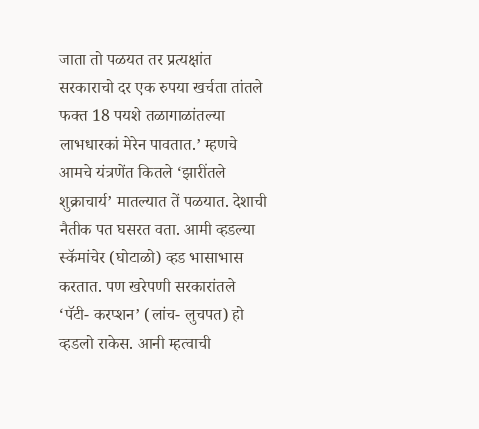जाता तो पळयत तर प्रत्यक्षांत सरकाराचो दर एक रुपया खर्चता तांतले फक्त 18 पयशे तळागाळांतल्या लाभधारकां मेरेन पावतात.’ म्हणचे आमचे यंत्रणेंत कितले ‘झारींतले शुक्राचार्य’ मातल्यात तें पळयात. देशाची नैतीक पत घसरत वता. आमी व्हडल्या स्कॅमांचेर (घोटाळो) व्हड भासाभास करतात. पण खरेपणी सरकारांतले ‘पॅटी- करप्शन’ (लांच- लुचपत) हो व्हडलो राकेस. आनी म्हत्वाची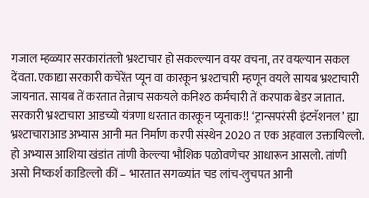गजाल म्हळ्यार सरकारांतलो भ्रश्टाचार हो सकल्ल्यान वयर वचना, तर वयल्यान सकल देंवता. एकाद्या सरकारी कचेरेंत प्यून वा कारकून भ्रश्टाचारी म्हणून वयले सायब भ्रश्टाचारी जायनात. सायब तें करतात तेन्नाच सकयले कनिश्ठ कर्मचारी तें करपाक बेडर जातात. सरकारी भ्रश्टाचारा आडच्यो यंत्रणा धरतात कारकून प्यूनाक!! ‘ट्रान्सपरंसी इंटनॅशनल’ ह्या भ्रश्टाचाराआड अभ्यास आनी मत निर्माण करपी संस्थेन 2020 त एक अहवाल उक्तायिल्लो. हो अभ्यास आशिया खंडांत तांणी केल्ल्या भौशिक पळोवणेचर आधारून आसलो. तांणी असो निष्कर्श काडिल्लो कीं – भारतात सगळ्यांत चड लांच-लुचपत आनी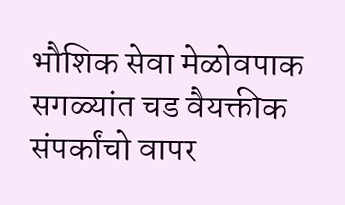भौशिक सेवा मेळोवपाक सगळ्यांत चड वैयक्तीक संपर्कांचो वापर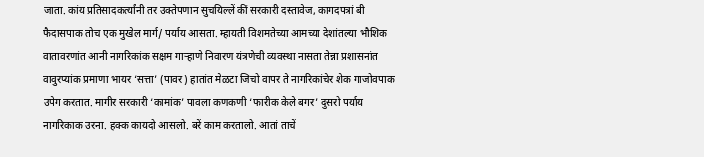जाता. कांय प्रतिसादकर्त्यांनी तर उक्तेपणान सुचयिल्लें कीं सरकारी दस्तावेज, कागदपत्रां बी फैदासपाक तोच एक मुखेल मार्ग/ पर्याय आसता. म्हायती विशमतेच्या आमच्या देशांतल्या भौशिक वातावरणांत आनी नागरिकांक सक्षम गाऱ्हाणे निवारण यंत्रणेची व्यवस्था नासता तेन्ना प्रशासनांत वावुरप्यांक प्रमाणा भायर ‘सत्ता’ (पावर) हातांत मेळटा जिचो वापर ते नागरिकांचेर शेक गाजोवपाक उपेग करतात. मागीर सरकारी ‘कामांक’ पावला कणकणी ‘फारीक केले बगर’ दुसरो पर्याय नागरिकाक उरना. हक्क कायदो आसलो. बरें काम करतालो. आतां ताचें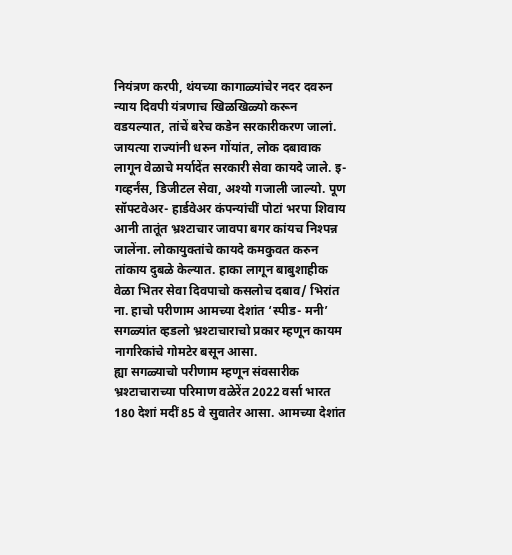नियंत्रण करपी, थंयच्या कागाळ्यांचेर नदर दवरुन न्याय दिवपी यंत्रणाच खिळखिळ्यो करून वडयल्यात, तांचें बरेच कडेन सरकारीकरण जालां. जायत्या राज्यांनी धरुन गोंयांत, लोक दबावाक लागून वेळाचे मर्यादेंत सरकारी सेवा कायदे जाले. इ- गव्हर्नंस, डिजीटल सेवा, अश्यो गजाली जाल्यो. पूण सॉफ्टवेअर- हार्डवेअर कंपन्यांचीं पोटां भरपा शिवाय आनी तातूंत भ्रश्टाचार जावपा बगर कांयच निश्पन्न जालेंना. लोकायुक्तांचे कायदे कमकुवत करुन तांकाय दुबळे केल्यात. हाका लागून बाबुशाहीक वेळा भितर सेवा दिवपाचो कसलोच दबाव/ भिरांत ना. हाचो परीणाम आमच्या देशांत ‘स्पीड- मनी’ सगळ्यांत व्हडलो भ्रश्टाचाराचो प्रकार म्हणून कायम नागरिकांचे गोमटेर बसून आसा.
ह्या सगळ्याचो परीणाम म्हणून संवसारीक भ्रश्टाचाराच्या परिमाण वळेरेंत 2022 वर्सा भारत 180 देशां मदीं 85 वे सुवातेर आसा. आमच्या देशांत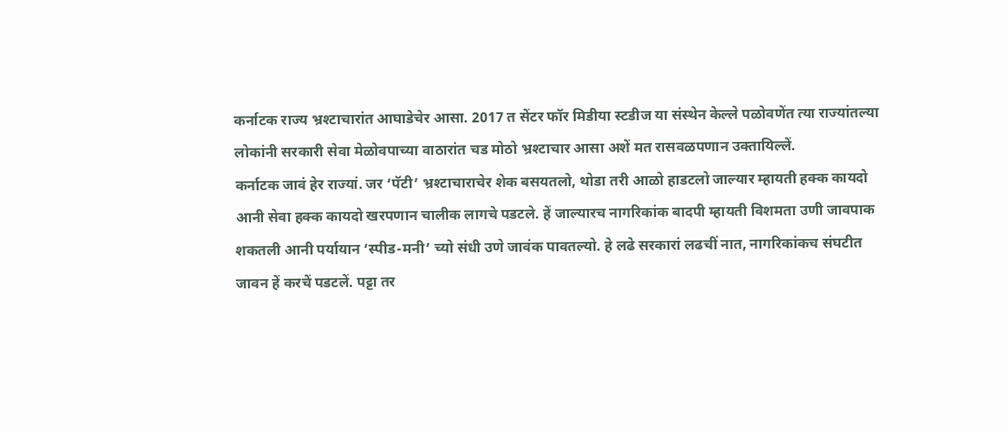कर्नाटक राज्य भ्रश्टाचारांत आघाडेचेर आसा. 2017 त सेंटर फॉर मिडीया स्टडीज या संस्थेन केल्ले पळोवणेंत त्या राज्यांतल्या लोकांनी सरकारी सेवा मेळोवपाच्या वाठारांत चड मोठो भ्रश्टाचार आसा अशें मत रासवळपणान उक्तायिल्लें.
कर्नाटक जावं हेर राज्यां. जर ‘पॅटी’ भ्रश्टाचाराचेर शेक बसयतलो, थोडा तरी आळो हाडटलो जाल्यार म्हायती हक्क कायदो आनी सेवा हक्क कायदो खरपणान चालीक लागचे पडटले. हें जाल्यारच नागरिकांक बादपी म्हायती विशमता उणी जावपाक शकतली आनी पर्यायान ‘स्पीड-मनी’ च्यो संधी उणे जावंक पावतल्यो. हे लढे सरकारां लढचीं नात, नागरिकांकच संघटीत जावन हें करचें पडटलें. पट्टा तर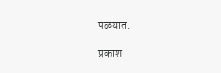पळयात.

प्रकाश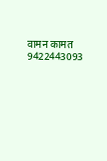वामन कामत
9422443093